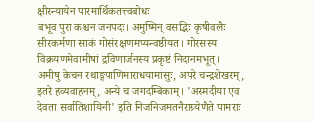क्षीरन्यायेन पारमार्थिकतत्त्वबोधः
बभूव पुरा कश्चन जनपदः। अमुष्मिन् वसद्भिः कृषीवलैः सीरकर्मणा साकं गोसंरक्षणमप्यन्वष्ठीयत। गोरसस्य विक्रयणमेवामीषां द्रविणार्जनस्य प्रकृष्टं निदानमभूत्।
अमीषु केचन रथाङ्गपाणिमाराधयामासुः, अपरे चन्द्रशेखरम्, इतरे हव्यवाहनम्, अन्ये च जगदम्बिकाम्। 'अस्मदीया एव देवता सर्वातिशायिनी' इति निजनिजमतनैराग्र्येणैते पामराः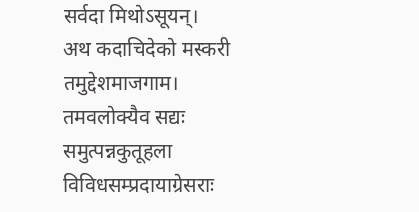सर्वदा मिथोऽसूयन्।
अथ कदाचिदेको मस्करी तमुद्देशमाजगाम। तमवलोक्यैव सद्यः समुत्पन्नकुतूहला विविधसम्प्रदायाग्रेसराः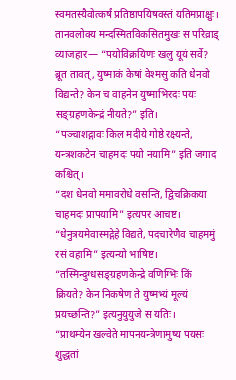स्वमतस्यैवोत्कर्षं प्रतिष्ठापयिषवस्तं यतिमप्राक्षुः।
तानवलोक्य मन्दस्मितविकसितमुखः स परिव्राड् व्याजहार— “पयोविक्रयिणः खलु यूयं सर्वे? ब्रूत तावत्, युष्माकं केषां वेश्मसु कति धेनवो विद्यन्ते? केन च वाहनेन युष्माभिरदः पयः सङ्ग्रहणकेन्द्रं नीयते?” इति।
“पञ्चाशद्गावः किल मदीये गोष्ठे रक्ष्यन्ते, यन्त्रशकटेन चाहमदः पयो नयामि” इति जगाद कश्चित्।
“दश धेनवो ममावरोधे वसन्ति, द्विचक्रिकया चाहमदः प्रापयामि” इत्यपर आचष्ट।
“धेनुत्रयमेवास्मद्गेहे विद्यते, पदचारेणैव चाहममुं रसं वहामि” इत्यन्यो भाषिष्ट।
“तस्मिन्दुग्धसङ्ग्रहणकेन्द्रे वणिग्भिः किं क्रियते? केन निकषेण ते युष्मभ्यं मूल्यं प्रयच्छन्ति?” इत्यनुयुयुजे स यतिः।
“प्राथम्येन खल्वेते मापनयन्त्रेणामुष्य पयसः शुद्धतां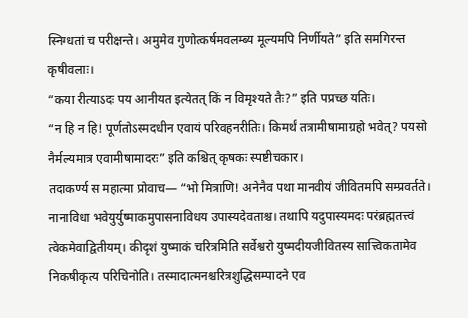स्निग्धतां च परीक्षन्ते। अमुमेव गुणोत्कर्षमवलम्ब्य मूल्यमपि निर्णीयते” इति समगिरन्त कृषीवलाः।
“कया रीत्याऽदः पय आनीयत इत्येतत् किं न विमृश्यते तैः?” इति पप्रच्छ यतिः।
“न हि न हि! पूर्णतोऽस्मदधीन एवायं परिवहनरीतिः। किमर्थं तत्रामीषामाग्रहो भवेत्? पयसो नैर्मल्यमात्र एवामीषामादरः” इति कश्चित् कृषकः स्पष्टीचकार।
तदाकर्ण्य स महात्मा प्रोवाच— “भो मित्राणि! अनेनैव पथा मानवीयं जीवितमपि सम्प्रवर्तते। नानाविधा भवेयुर्युष्माकमुपासनाविधय उपास्यदेवताश्च। तथापि यदुपास्यमदः परंब्रह्मतत्त्वं त्वेकमेवाद्वितीयम्। कीदृशं युष्माकं चरित्रमिति सर्वेश्वरो युष्मदीयजीवितस्य सात्त्विकतामेव निकषीकृत्य परिचिनोति। तस्मादात्मनश्चरित्रशुद्धिसम्पादने एव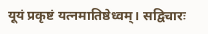यूयं प्रकृष्टं यत्नमातिष्ठेध्वम्। सद्विचारः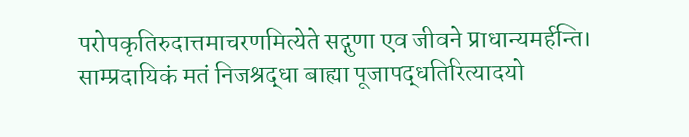परोपकृतिरुदात्तमाचरणमित्येते सद्गुणा एव जीवने प्राधान्यमर्हन्ति। साम्प्रदायिकं मतं निजश्रद्धा बाह्या पूजापद्धतिरित्यादयो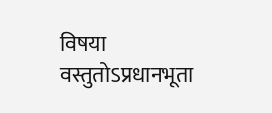विषया वस्तुतोऽप्रधानभूता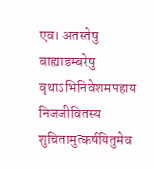एव। अतस्तेषु बाह्याडम्बरेषु वृथाऽभिनिवेशमपहाय निजजीवितस्य शुचितामुत्कर्षयितुमेव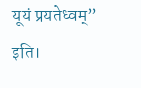यूयं प्रयतेध्वम्” इति।